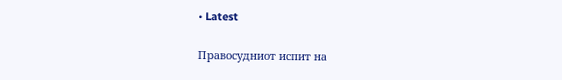• Latest

Правосудниот испит на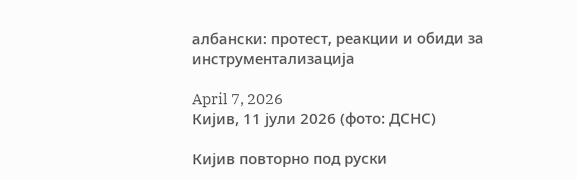албански: протест, реакции и обиди за инструментализација

April 7, 2026
Кијив, 11 јули 2026 (фото: ДСНС)

Кијив повторно под руски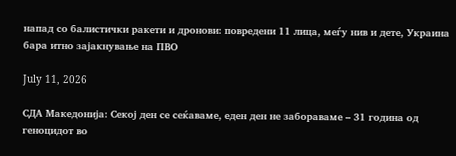напад со балистички ракети и дронови: повредени 11 лица, меѓу нив и дете, Украина бара итно зајакнување на ПВО

July 11, 2026

СДА Македонија: Секој ден се сеќаваме, еден ден не забораваме – 31 година од геноцидот во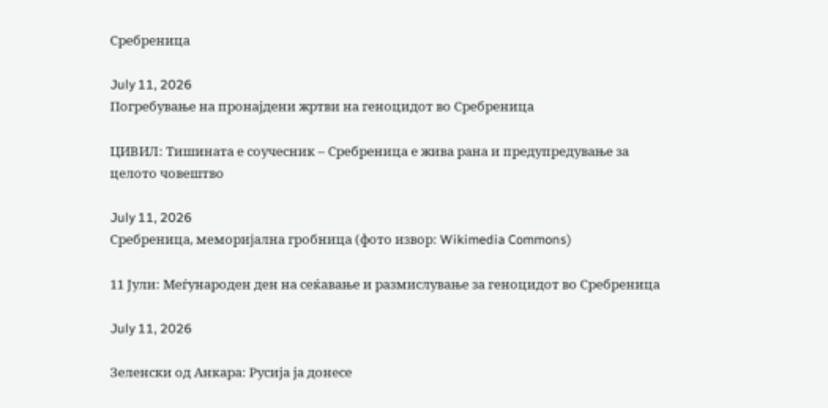Сребреница

July 11, 2026
Погребување на пронајдени жртви на геноцидот во Сребреница

ЦИВИЛ: Тишината е соучесник – Сребреница е жива рана и предупредување за целото човештво

July 11, 2026
Сребреница, меморијална гробница (фото извор: Wikimedia Commons)

11 Јули: Меѓународен ден на сеќавање и размислување за геноцидот во Сребреница

July 11, 2026

Зеленски од Анкара: Русија ја донесе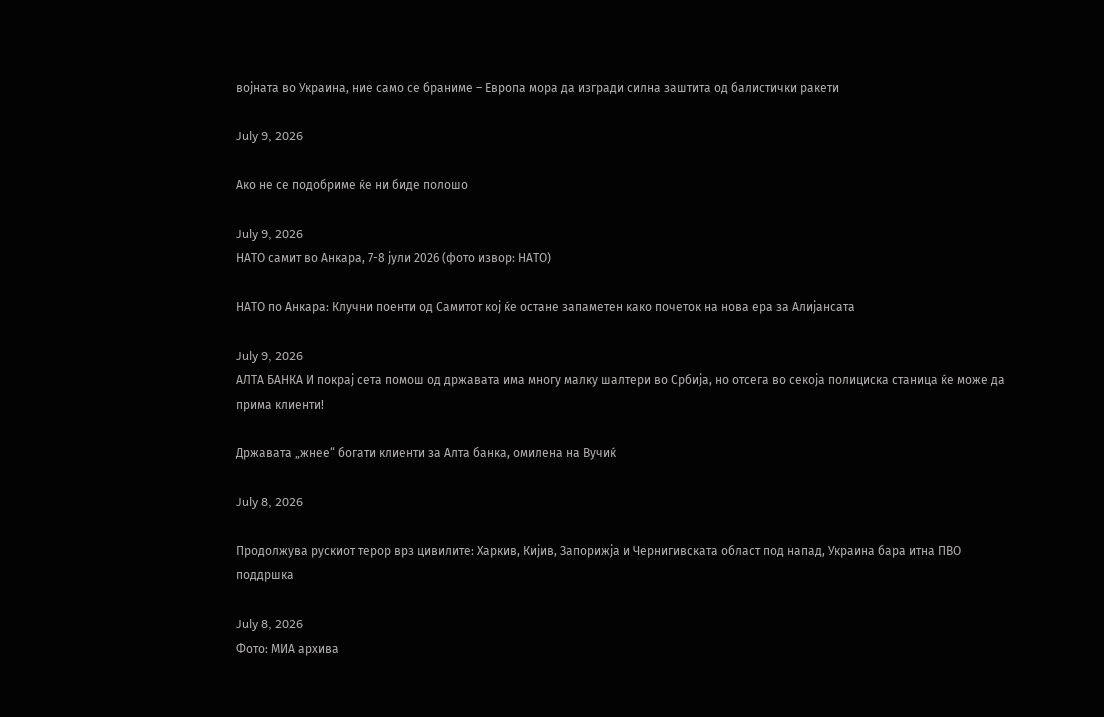војната во Украина, ние само се браниме – Европа мора да изгради силна заштита од балистички ракети

July 9, 2026

Ако не се подобриме ќе ни биде полошо

July 9, 2026
НАТО самит во Анкара, 7-8 јули 2026 (фото извор: НАТО)

НАТО по Анкара: Клучни поенти од Самитот кој ќе остане запаметен како почеток на нова ера за Алијансата

July 9, 2026
АЛТА БАНКА И покрај сета помош од државата има многу малку шалтери во Србија, но отсега во секоја полициска станица ќе може да прима клиенти!

Државата „жнее“ богати клиенти за Алта банка, омилена на Вучиќ

July 8, 2026

Продолжува рускиот терор врз цивилите: Харкив, Кијив, Запорижја и Чернигивската област под напад, Украина бара итна ПВО поддршка

July 8, 2026
Фото: МИА архива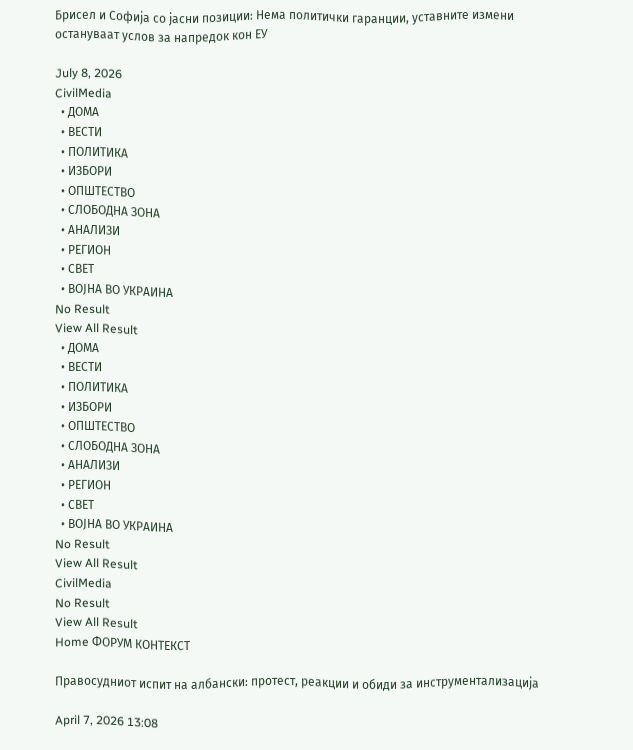Брисел и Софија со јасни позиции: Нема политички гаранции, уставните измени остануваат услов за напредок кон ЕУ

July 8, 2026
CivilMedia
  • ДОМА
  • ВЕСТИ
  • ПОЛИТИКА
  • ИЗБОРИ
  • ОПШТЕСТВО
  • СЛОБОДНА ЗОНА
  • АНАЛИЗИ
  • РЕГИОН
  • СВЕТ
  • ВОЈНА ВО УКРАИНА
No Result
View All Result
  • ДОМА
  • ВЕСТИ
  • ПОЛИТИКА
  • ИЗБОРИ
  • ОПШТЕСТВО
  • СЛОБОДНА ЗОНА
  • АНАЛИЗИ
  • РЕГИОН
  • СВЕТ
  • ВОЈНА ВО УКРАИНА
No Result
View All Result
CivilMedia
No Result
View All Result
Home ФОРУМ КОНТЕКСТ

Правосудниот испит на албански: протест, реакции и обиди за инструментализација

April 7, 2026 13:08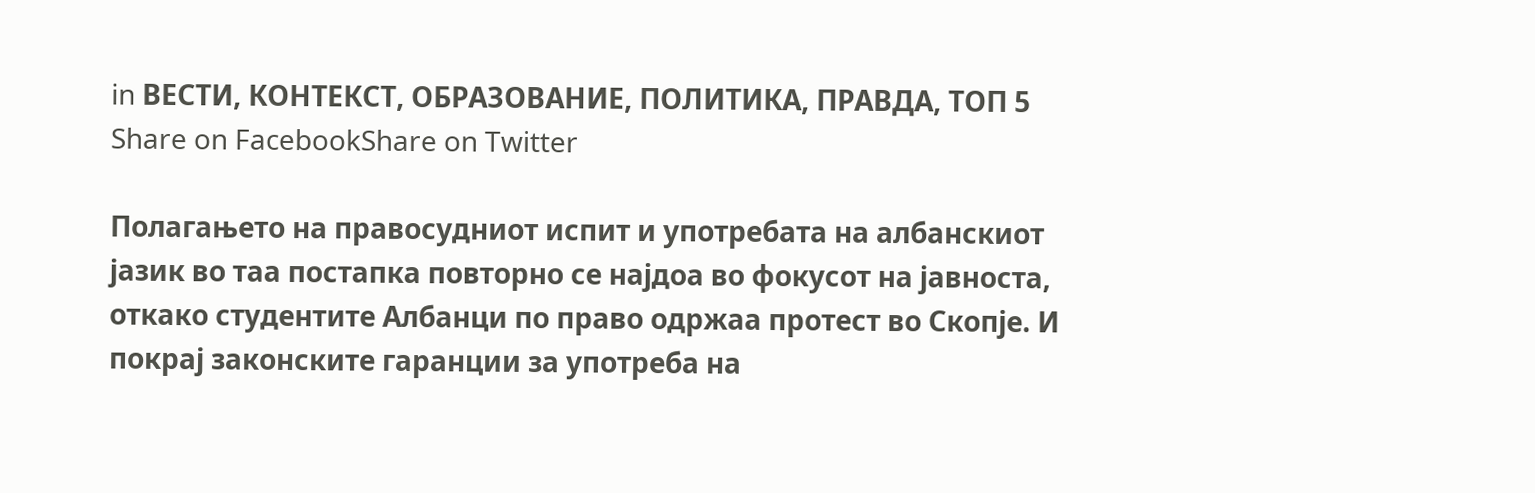in ВЕСТИ, КОНТЕКСТ, ОБРАЗОВАНИЕ, ПОЛИТИКА, ПРАВДА, ТОП 5
Share on FacebookShare on Twitter

Полагањето на правосудниот испит и употребата на албанскиот јазик во таа постапка повторно се најдоа во фокусот на јавноста, откако студентите Албанци по право одржаа протест во Скопје. И покрај законските гаранции за употреба на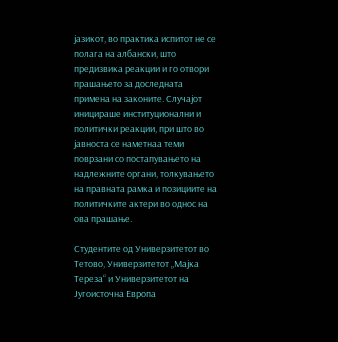јазикот, во практика испитот не се полага на албански, што предизвика реакции и го отвори прашањето за доследната примена на законите. Случајот иницираше институционални и политички реакции, при што во јавноста се наметнаа теми поврзани со постапувањето на надлежните органи, толкувањето на правната рамка и позициите на политичките актери во однос на ова прашање.

Студентите од Универзитетот во Тетово, Универзитетот „Мајка Тереза“ и Универзитетот на Југоисточна Европа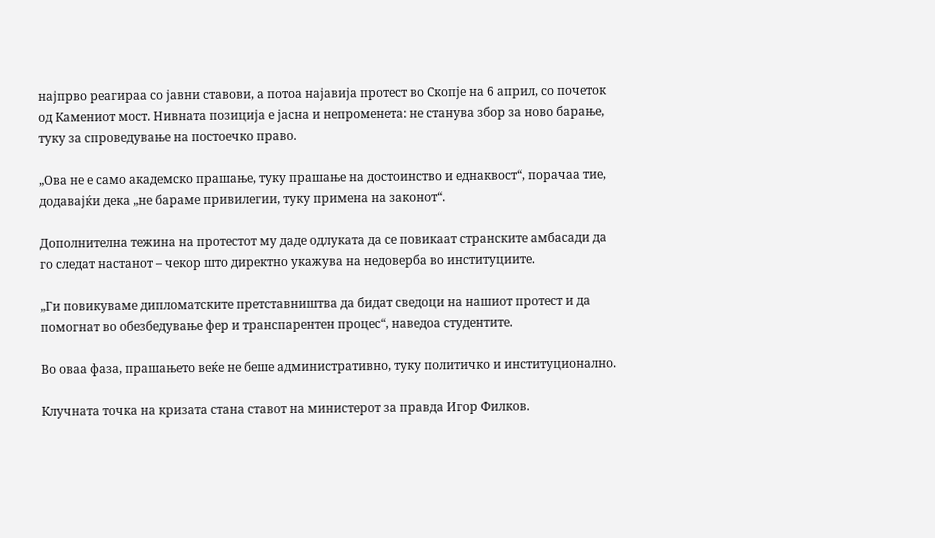најпрво реагираа со јавни ставови, а потоа најавија протест во Скопје на 6 април, со почеток од Камениот мост. Нивната позиција е јасна и непроменета: не станува збор за ново барање, туку за спроведување на постоечко право.

„Ова не е само академско прашање, туку прашање на достоинство и еднаквост“, порачаа тие, додавајќи дека „не бараме привилегии, туку примена на законот“.

Дополнителна тежина на протестот му даде одлуката да се повикаат странските амбасади да го следат настанот – чекор што директно укажува на недоверба во институциите.

„Ги повикуваме дипломатските претставништва да бидат сведоци на нашиот протест и да помогнат во обезбедување фер и транспарентен процес“, наведоа студентите.

Во оваа фаза, прашањето веќе не беше административно, туку политичко и институционално.

Клучната точка на кризата стана ставот на министерот за правда Игор Филков.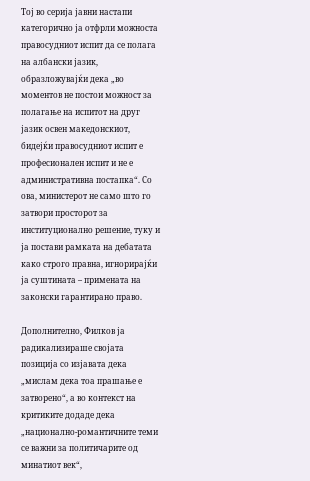Тој во серија јавни настапи категорично ја отфрли можноста правосудниот испит да се полага на албански јазик, образложувајќи дека „во моментов не постои можност за полагање на испитот на друг јазик освен македонскиот, бидејќи правосудниот испит е професионален испит и не е административна постапка“. Со ова, министерот не само што го затвори просторот за институционално решение, туку и ја постави рамката на дебатата како строго правна, игнорирајќи ја суштината – примената на законски гарантирано право.

Дополнително, Филков ја радикализираше својата позиција со изјавата дека „мислам дека тоа прашање е затворено“, а во контекст на критиките додаде дека „национално-романтичните теми се важни за политичарите од минатиот век“,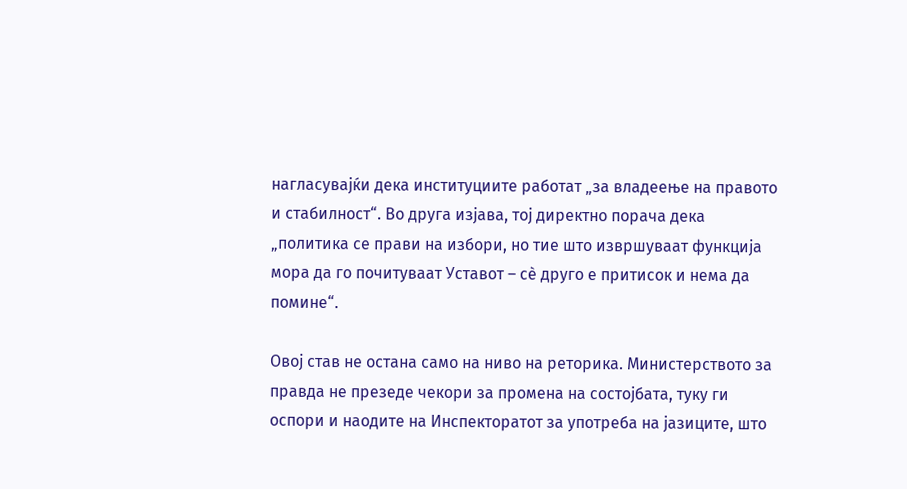нагласувајќи дека институциите работат „за владеење на правото и стабилност“. Во друга изјава, тој директно порача дека „политика се прави на избори, но тие што извршуваат функција мора да го почитуваат Уставот – сѐ друго е притисок и нема да помине“.

Овој став не остана само на ниво на реторика. Министерството за правда не презеде чекори за промена на состојбата, туку ги оспори и наодите на Инспекторатот за употреба на јазиците, што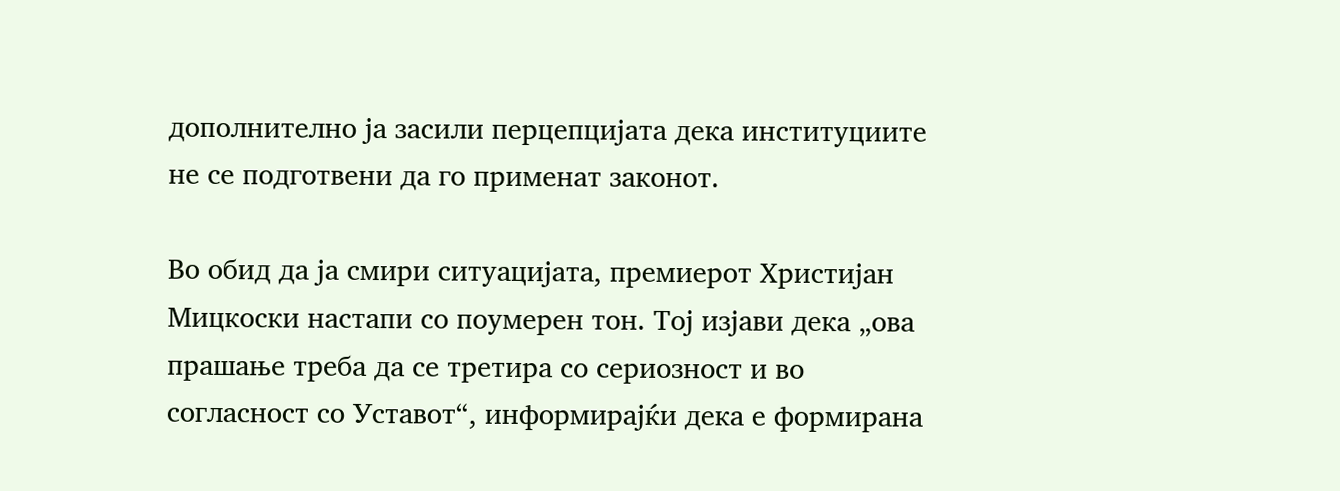дополнително ја засили перцепцијата дека институциите не се подготвени да го применат законот.

Во обид да ја смири ситуацијата, премиерот Христијан Мицкоски настапи со поумерен тон. Тој изјави дека „ова прашање треба да се третира со сериозност и во согласност со Уставот“, информирајќи дека е формирана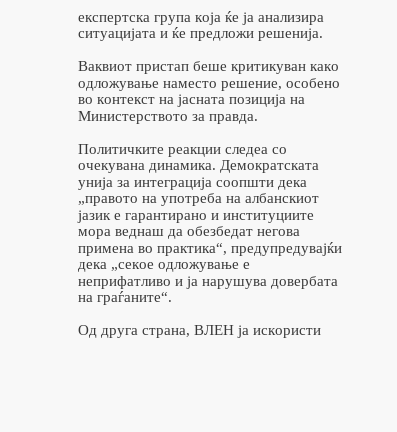експертска група која ќе ја анализира ситуацијата и ќе предложи решенија.

Ваквиот пристап беше критикуван како одложување наместо решение, особено во контекст на јасната позиција на Министерството за правда.

Политичките реакции следеа со очекувана динамика. Демократската унија за интеграција соопшти дека „правото на употреба на албанскиот јазик е гарантирано и институциите мора веднаш да обезбедат негова примена во практика“, предупредувајќи дека „секое одложување е неприфатливо и ја нарушува довербата на граѓаните“.

Од друга страна, ВЛЕН ја искористи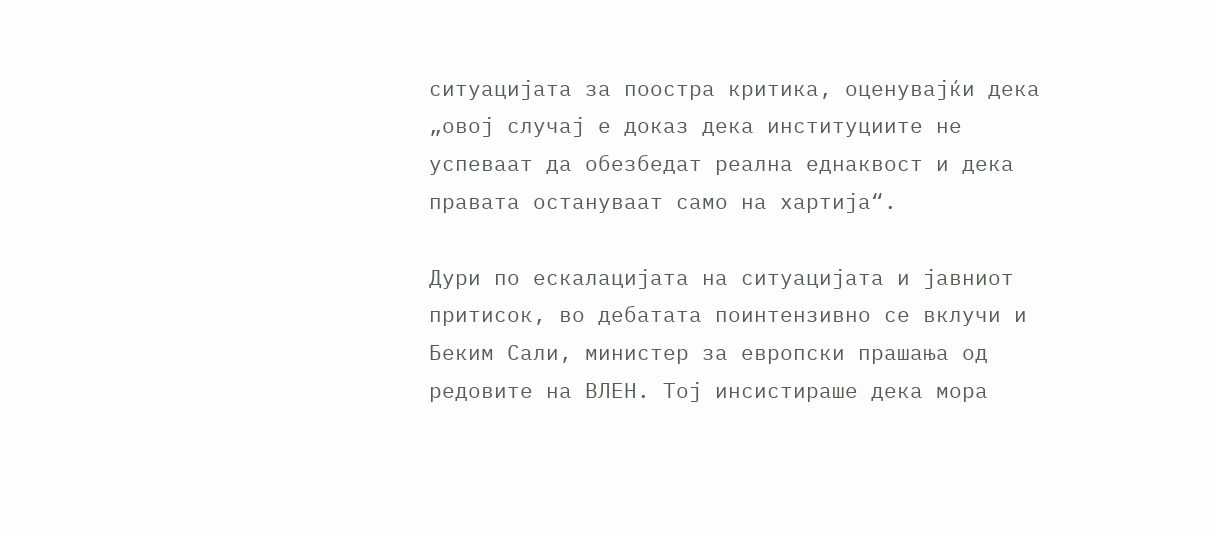ситуацијата за поостра критика, оценувајќи дека „овој случај е доказ дека институциите не успеваат да обезбедат реална еднаквост и дека правата остануваат само на хартија“.

Дури по ескалацијата на ситуацијата и јавниот притисок, во дебатата поинтензивно се вклучи и Беким Сали, министер за европски прашања од редовите на ВЛЕН. Тој инсистираше дека мора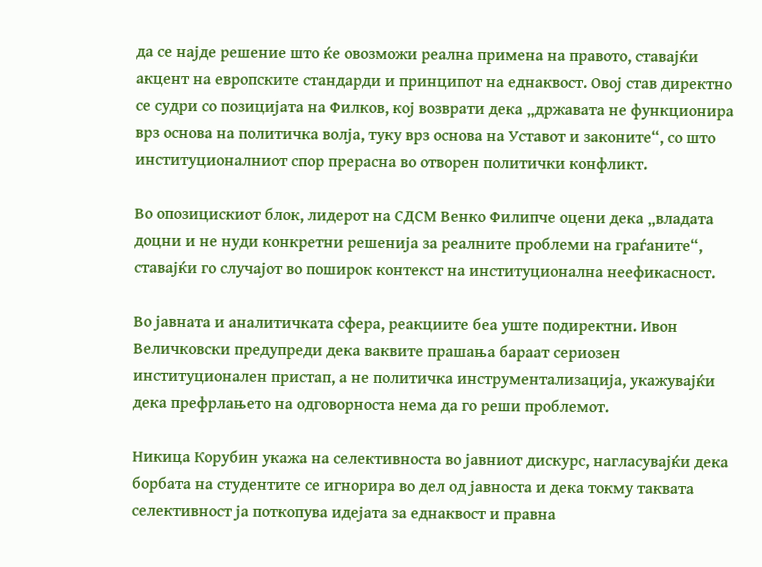да се најде решение што ќе овозможи реална примена на правото, ставајќи акцент на европските стандарди и принципот на еднаквост. Овој став директно се судри со позицијата на Филков, кој возврати дека „државата не функционира врз основа на политичка волја, туку врз основа на Уставот и законите“, со што институционалниот спор прерасна во отворен политички конфликт.

Во опозицискиот блок, лидерот на СДСМ Венко Филипче оцени дека „владата доцни и не нуди конкретни решенија за реалните проблеми на граѓаните“, ставајќи го случајот во поширок контекст на институционална неефикасност.

Во јавната и аналитичката сфера, реакциите беа уште подиректни. Ивон Величковски предупреди дека ваквите прашања бараат сериозен институционален пристап, а не политичка инструментализација, укажувајќи дека префрлањето на одговорноста нема да го реши проблемот.

Никица Корубин укажа на селективноста во јавниот дискурс, нагласувајќи дека борбата на студентите се игнорира во дел од јавноста и дека токму таквата селективност ја поткопува идејата за еднаквост и правна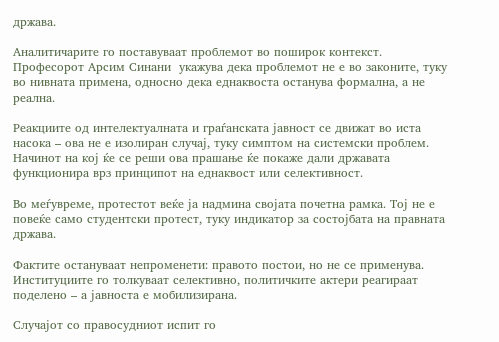држава.

Аналитичарите го поставуваат проблемот во поширок контекст. Професорот Арсим Синани  укажува дека проблемот не е во законите, туку во нивната примена, односно дека еднаквоста останува формална, а не реална.

Реакциите од интелектуалната и граѓанската јавност се движат во иста насока – ова не е изолиран случај, туку симптом на системски проблем. Начинот на кој ќе се реши ова прашање ќе покаже дали државата функционира врз принципот на еднаквост или селективност.

Во меѓувреме, протестот веќе ја надмина својата почетна рамка. Тој не е повеќе само студентски протест, туку индикатор за состојбата на правната држава.

Фактите остануваат непроменети: правото постои, но не се применува. Институциите го толкуваат селективно, политичките актери реагираат поделено – а јавноста е мобилизирана.

Случајот со правосудниот испит го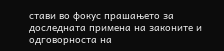стави во фокус прашањето за доследната примена на законите и одговорноста на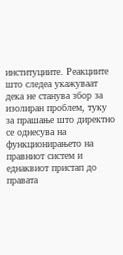институциите. Реакциите што следеа укажуваат дека не станува збор за изолиран проблем, туку за прашање што директно се однесува на функционирањето на правниот систем и еднаквиот пристап до правата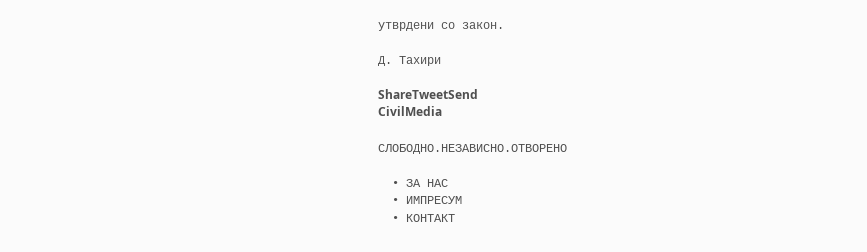утврдени со закон.

Д. Тахири

ShareTweetSend
CivilMedia

СЛОБОДНО.НЕЗАВИСНО.ОТВОРЕНО

  • ЗА НАС
  • ИМПРЕСУМ
  • КОНТАКТ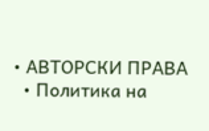• АВТОРСКИ ПРАВА
  • Политика на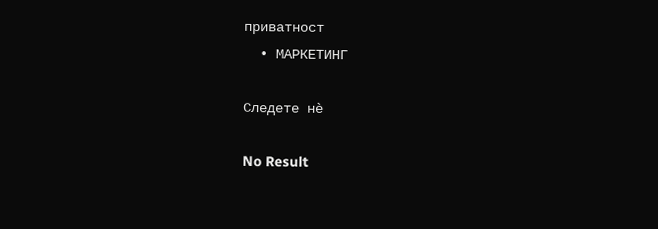приватност
  • МАРКЕТИНГ

Следете нè

No Result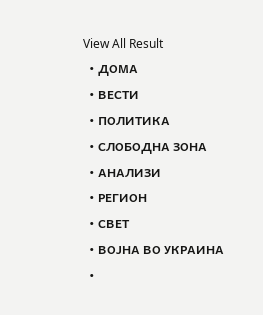View All Result
  • ДОМА
  • ВЕСТИ
  • ПОЛИТИКА
  • СЛОБОДНА ЗОНА
  • АНАЛИЗИ
  • РЕГИОН
  • СВЕТ
  • ВОЈНА ВО УКРАИНА
  •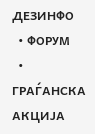ДЕЗИНФО
  • ФОРУМ
  • ГРАЃАНСКА АКЦИЈА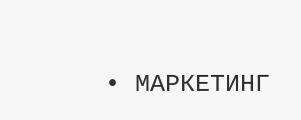• МАРКЕТИНГ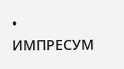• ИМПРЕСУМ